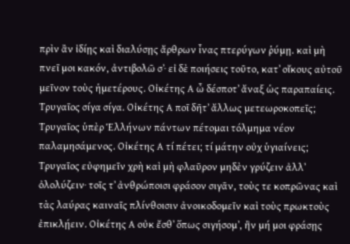πρὶν ἂν ἰδίῃς καὶ διαλύσῃς ἄρθρων ἶνας πτερύγων ῥύμῃ. καὶ μὴ πνεῖ μοι κακόν, ἀντιβολῶ σʼ· εἰ δὲ ποιήσεις τοῦτο, κατʼ οἴκους αὐτοῦ μεῖνον τοὺς ἡμετέρους. Οἰκέτης Α ὦ δέσποτʼ ἄναξ ὡς παραπαίεις. Τρυγαῖος σίγα σίγα. Οἰκέτης Α ποῖ δῆτʼ ἄλλως μετεωροκοπεῖς; Τρυγαῖος ὑπὲρ Ἑλλήνων πάντων πέτομαι τόλμημα νέον παλαμησάμενος. Οἰκέτης Α τί πέτει; τί μάτην οὐχ ὑγιαίνεις; Τρυγαῖος εὐφημεῖν χρὴ καὶ μὴ φλαῦρον μηδὲν γρύζειν ἀλλʼ ὀλολύζειν· τοῖς τʼ ἀνθρώποισι φράσον σιγᾶν, τοὺς τε κοπρῶνας καὶ τὰς λαύρας καιναῖς πλίνθοισιν ἀνοικοδομεῖν καὶ τοὺς πρωκτοὺς ἐπικλῄειν. Οἰκέτης Α οὐκ ἔσθʼ ὅπως σιγήσομʼ, ἢν μή μοι φράσῃς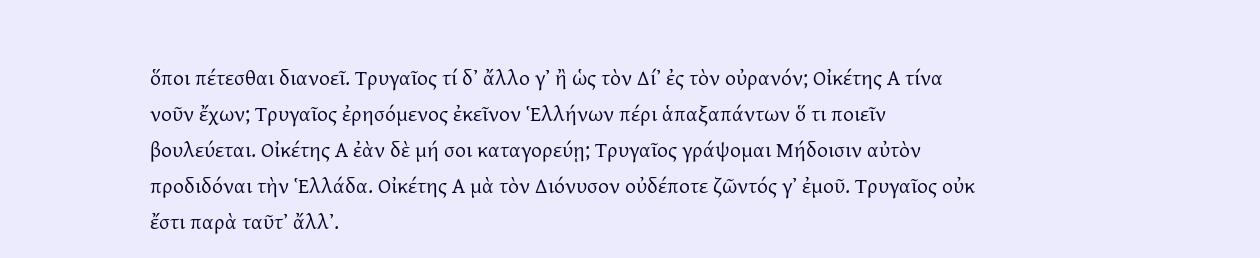ὅποι πέτεσθαι διανοεῖ. Τρυγαῖος τί δʼ ἄλλο γʼ ἢ ὡς τὸν Δίʼ ἐς τὸν οὐρανόν; Οἰκέτης Α τίνα νοῦν ἔχων; Τρυγαῖος ἐρησόμενος ἐκεῖνον Ἑλλήνων πέρι ἁπαξαπάντων ὅ τι ποιεῖν βουλεύεται. Οἰκέτης Α ἐὰν δὲ μή σοι καταγορεύῃ; Τρυγαῖος γράψομαι Μήδοισιν αὐτὸν προδιδόναι τὴν Ἑλλάδα. Οἰκέτης Α μὰ τὸν Διόνυσον οὐδέποτε ζῶντός γʼ ἐμοῦ. Τρυγαῖος οὐκ ἔστι παρὰ ταῦτʼ ἄλλʼ.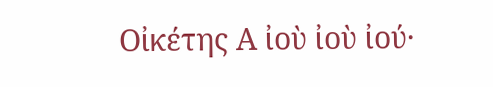Οἰκέτης Α ἰοὺ ἰοὺ ἰού·